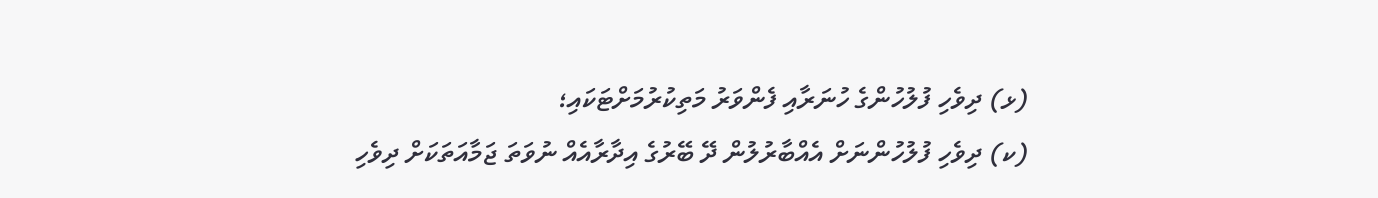(ޅ) ދިވެހި ފުލުހުންގެ ހުނަރާއި ފެންވަރު މަތިކުރުމަށްޓަކައި؛
(ކ) ދިވެހި ފުލުހުންނަށް އެއްބާރުލުން ދޭ ބޭރުގެ އިދާރާއެއް ނުވަތަ ޖަމާއަތަކަށް ދިވެހި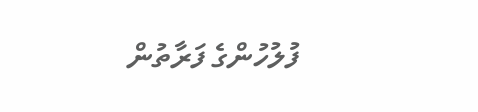ފުލުހުންގެ ފަރާތުން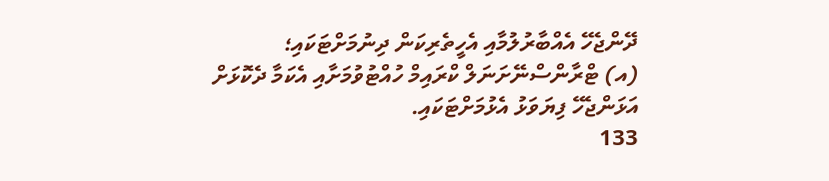ދޭންޖެހޭ އެއްބާރުލުމާއި އެހީތެރިކަން ދިނުމަށްޓަކައި؛
(އ) ޓްރާންސްނޭށަނަލް ކްރައިމް ހުއްޓުވުމަށާއި އެކަމާ ދެކޮޅަށް އަޅަންޖެހޭ ފިޔަވަޅު އެޅުމަށްޓަކައި.
133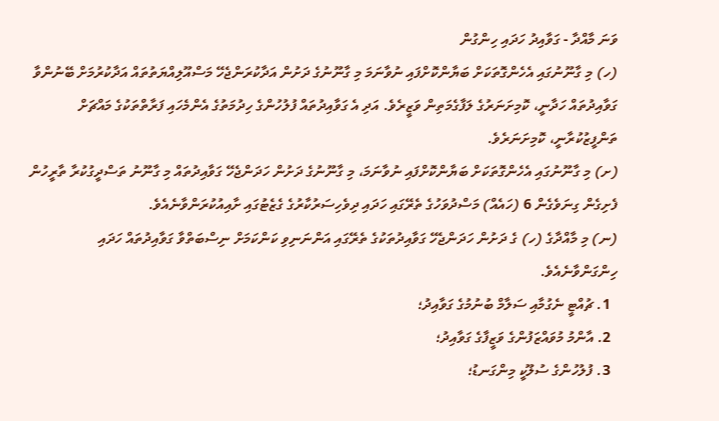ވަނަ މާއްދާ - ގަވާއިދު ހަދައި ހިންގުން
(ހ) މި ގާނޫނުގައި އެހެންގޮތަކަށް ބަޔާންކޮށްފައި ނުވާނަމަ މި ގާނޫނުގެ ދަށުން އަދާކުރަންޖެހޭ މަސްއޫލިއްޔަތުތައް އަދާކުރުމަށް ބޭނުންވާ ގަވާއިދުތައް ހަދާނީ، ކޮމިށަނަރުގެ ލަފާގެމަތިން ވަޒީރެވެ. އަދި އެ ގަވާއިދުތައް ފުލުހުންގެ ހިދުމަތުގެ އެންމެހައި ފަރާތްތަކުގެ މައްޗަށް ތަންފީޒުކުރާނީ، ކޮމިށަނަރެވެ.
(ށ) މި ގާނޫނުގައި އެހެންގޮތަކަށް ބަޔާންކޮށްފައި ނުވާނަމަ، މި ގާނޫނުގެ ދަށުން ހަދަންޖެހޭ ގަވާއިދުތައް މި ގާނޫނު ތަސްދީގުކުރާ ތާރީހުން ފެށިގެން ގިނަވެގެން 6 (ހައެއް) މަސްދުވަހުގެ ތެރޭގައި ހަދައި ދިވެހިސަރުކާރުގެ ގެޒެޓުގައި ށާއިއުކުރަންވާނެއެވެ.
(ނ) މި މާއްދާގެ (ހ) ގެ ދަށުން ހަދަންޖެހޭ ގަވާއިދުތަކުގެ ތެރޭގައި އަންނަނިވި ކަންކަމަށް ނިސްބަތްވާ ގަވާއިދުތައް ހަދައި ހިންގަންވާނެއެވެ.
  1. ޗުއްޓީ ނެގުމާއި ސަލާމް ބުނުމުގެ ގަވާއިދު؛
  2. އާންމު މުވައްޒަފުންގެ ވަޒީފާގެ ގަވާއިދު؛
  3. ފުލުހުންގެ ސުލޫކީ މިންގަނޑު؛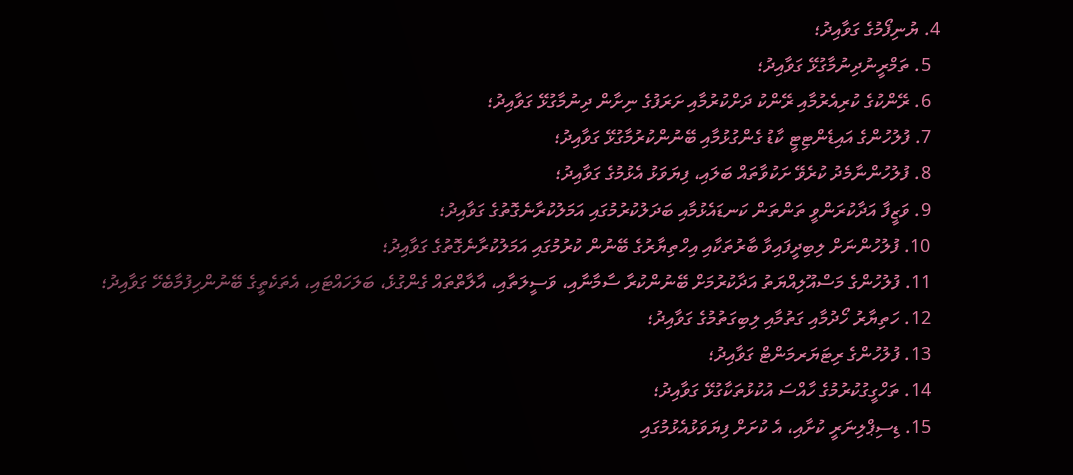4. ޔުނިފޯމުގެ ގަވާއިދު؛
  5. ތަމްރީނުދިނުމާގުޅޭ ގަވާއިދު؛
  6. ރޭންކުގެ ކުރިއެރުމާއި ރޭންކު ދަށްކުރުމާއި ށަރަފުގެ ނިށާން ދިނުމާގުޅޭ ގަވާއިދު؛
  7. ފުލުހުންގެ އައިޑެންޓިޓީ ކާޑު ގެންގުޅުމާއި ބޭނުންކުރުމާގުޅޭ ގަވާއިދު؛
  8. ފުލުހުންނާމެދު ކުރެވޭ ށަކުވާތައް ބަލައި، ފިޔަވަޅު އެޅުމުގެ ގަވާއިދު؛
  9. ވަޒީފާ އަދާކުރަންވީ ތަންތަން ކަނޑައެޅުމާއި ބަދަލުކުރުމުގައި އަމަލުކުރާނެގޮތުގެ ގަވާއިދު؛
  10. ފުލުހުންނަށް ލިބިދީފައިވާ ބާރުތަކާއި އިހްތިޔާރުގެ ބޭނުން ކުރުމުގައި އަމަލުކުރާނެގޮތުގެ ގަވާއިދު؛
  11. ފުލުހުންގެ މަސްއޫލިއްޔަތު އަދާކުރުމަށް ބޭނުންކުރާ ސާމާނާއި، ވަސީލަތާއި، އާލާތްތައް ގެންގުޅެ، ބަލަހައްޓައި، އެތަކެތީގެ ބޭނުންހިފުމާބެހޭ ގަވާއިދު؛
  12. ހަތިޔާރު ހޯދުމާއި ގަތުމާއި ލިބިގަތުމުގެ ގަވާއިދު؛
  13. ފުލުހުންގެ ރިޓަޔަރމަންޓް ގަވާއިދު؛
  14. ތަހްގީގުކުރުމުގެ ހާއްސަ އުކުޅުތަކާގުޅޭ ގަވާއިދު؛
  15. ޑިސިޕްލިނަރީ ކުށާއި، އެ ކުށަށް ފިޔަވަޅުއެޅުމުގައި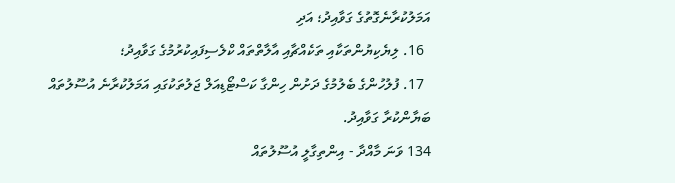އަމަލުކުރާނެގޮތުގެ ގަވާއިދު؛ އަދި
  16. ލިޔެކިޔުންތަކާއި ތަކެއްޗާއި އާލާތްތައް ކްލެސިފައިކުރުމުގެ ގަވާއިދު؛
  17. ފުލުހުންގެ ބެލުމުގެ ދަށުން ހިންގާ ކަސްޓޯޑިއަލް ޖަލުތަކުގައި އަމަލުކުރާނެ އުސޫލުތައް ބަޔާންކުރާ ގަވާއިދު.
134 ވަނަ މާއްދާ - އިންތިގާލީ އުސޫލުތައް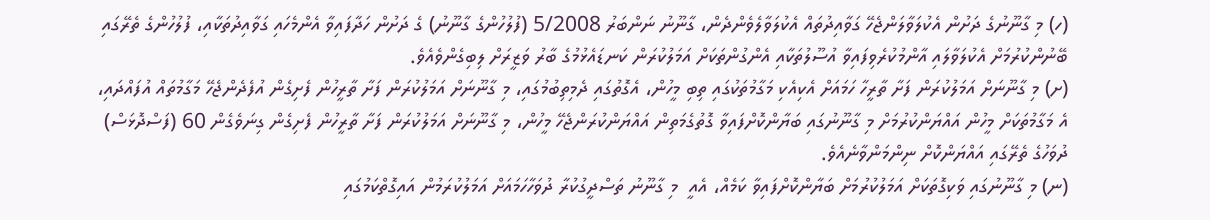(ހ) މި ގާނޫނުގެ ދަށުން އެކުލަވާލަންޖެހޭ ގަވާއިދުތައް އެކުލަވާލެވެންދެން، ގާނޫނު ނަންބަރު 5/2008 (ފުލުހުންގެ ގާނޫނު) ގެ ދަށުން ހަދާފައިވާ އެންމެހައި ގަވާއިދުތަކާއި، ފުލުހުންގެ ތެރޭގައި ބޭނުންކުރުމަށް އެކުލަވާލައި އާންމުކުރެވިފައިވާ އުސޫލުތަކާއި އެންގުންތަކަށް އަމަލުކުރަން ކަނޑައެޅުމުގެ ބާރު ވަޒީރަށް ލިބިގެންވެއެވެ.
(ށ) މި ގާނޫނަށް އަމަލުކުރަން ފަށާ ތާރީހާ ހަމައަށް އެކިއެކި މަގާމުތަކުގައި ތިބި މީހުން، އެގޮތުގައި ދެމިތިބުމުގައި، މި ގާނޫނަށް އަމަލުކުރަން ފަށާ ތާރީހުން ފެށިގެން އުފެދެންޖެހޭ މަގާމުތައް އުފައްދައި، އެ މަގާމުތަކަށް މީހުން އައްޔަންކުރުމަށް މި ގާނޫނުގައި ބަޔާންކޮށްފައިވާ ގޮތުގެމަތިން އައްޔަންކުރަންޖެހޭ މީހުން، މި ގާނޫނަށް އަމަލުކުރަން ފަށާ ތާރީހުން ފެށިގެން ގިނަވެގެން 60 (ފަސްދޮޅަސް) ދުވަހުގެ ތެރޭގައި އައްޔަންކޮށް ނިންމަންވާނެއެވެ.
(ނ) މި ގާނޫނުގައި ވަކިގޮތަކަށް އަމަލުކުރުމަށް ބަޔާންކޮށްފައިވާ ކަމެއް، އެއީ  މި ގާނޫނު ތަސްދީގުކުރާ ދުވަހާހަމައަށް އަމަލުކުރަމުން އައިގޮތްކަމުގައި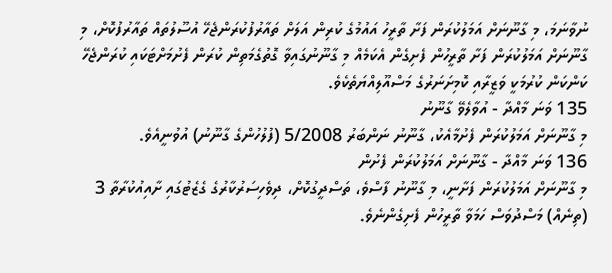ނުވާނަމަ، މި ގާނޫނަށް އަމަލުކުރަން ފަށާ ތާރީހު އައުމުގެ ކުރިން އަލަށް ތައާރުފުކުރަންޖެހޭ އުސޫލުތައް ތައާރުފުކޮށް، މި ގާނޫނަށް އަމަލުކުރަން ފަށާ ތާރީހުން ފެށިގެން އެކަމެއް މި ގާނޫނުގައިވާ ގޮތުގެމަތިން ކުރަން ފެށުމަށްޓަކައި ކުރަންޖެހޭ ކަންކަން ކުރުމަކީ ވަޒީރާއި ކޮމިށަނަރުގެ މަސްއޫލިއްޔަތެކެވެ.
135 ވަނަ މާއްދާ - އުވާލެވޭ ގާނޫނު
މި ގާނޫނަށް އަމަލުކުރަން ފެށުމާއެކު، ގާނޫނު ނަންބަރު 5/2008 (ފުލުހުންގެ ގާނޫނު) އުވުނީއެވެ.
136 ވަނަ މާއްދާ - ގާނޫނަށް އަމަލުކުރަން ފެށުން
މި ގާނޫނަށް އަމަލުކުރަން ފަށާނީ، މި ގާނޫނު ފާސްވެ، ތަސްދީގުކޮށް، ދިވެހިސަރުކާރުގެ ގެޒެޓުގައި ށާއިއުކުރާތާ 3 (ތިނެއް) މަސްދުވަސް ހަމަވާ ތާރީހުން ފެށިގެންނެވެ.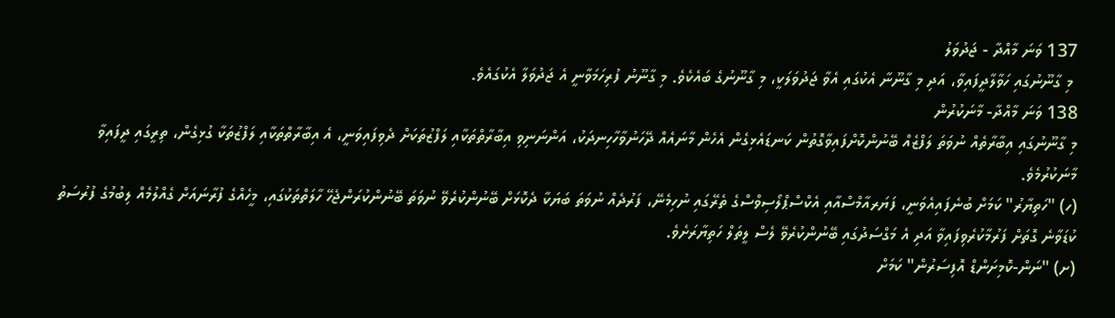137 ވަނަ މާއްދާ - ޖަދުވަލު
 މި ގާނޫނުގައި ހަވާލާދީފައިވާ، އަދި މި ގާނޫނާ އެކުގައި އެވާ ޖަދުވަލަކީ، މި ގާނޫނުގެ ބައެކެވެ. މި ގާނޫނު ފުރިހަމަވާނީ އެ ޖަދުވަލާ އެކުގައެވެ.
138 ވަނަ މާއްދާ- މާނަކުރުން
މި ގާނޫނުގައި އިބާރާތެއް ނުވަތަ ލަފްޒެއް ބޭނުންކޮށްފައިވާގޮތުން ކަނޑައެޅިގެން އެހެން މާނައެއް ދޭހަނުވާހާހިނދަކު، އަންނަނިވި އިބާރާތްތަކާއި ލަފްޒުތަކަށް ދެވިފައިވަނީ، އެ އިބާރާތްތަކާއި ލަފްޒުތަކާ ގުޅިގެން، ތިރީގައި ދީފައިވާ މާނަކުރުމެވެ.
(ހ) "ހަތިޔާރު" ކަމަށް ބުނެފައިއެވަނީ، ފަޔަރއާމްސްއާއި އެކްސްޕްލޯސިވްސްގެ ތެރޭގައި ނުހިމެނޭ، ފަރުދެއް ނުވަތަ ބަޔަކާ ދެކޮޅަށް ބޭނުންކުރެވޭ ނުވަތަ ބޭނުންކުރަންޖެހޭ ހާލަތްތަކުގައި، މީހެއްގެ ފުރާނައަށް ގެއްލުމެއް ލިބުމުގެ ފުރުސަތު ކުޑަވާނެ ގޮތަށް ފަރުމާކުރެވިފައިވާ އަދި އެ މަގްސަދުގައި ބޭނުންކުރެވޭ ލެސް ލީތަލް ހަތިޔާރަށެވެ.
(ށ) "ނަން-ކޮމިށަންޑް އޮފިސަރުން" ކަމަށް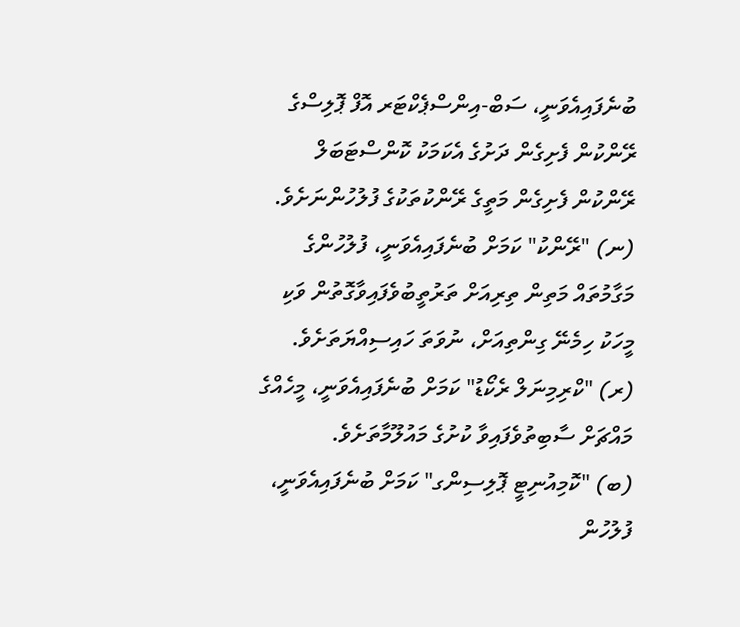ބުނެފައިއެވަނީ، ސަބް-އިންސްޕެކްޓަރ އޮފް ޕޮލިސްގެ ރޭންކުން ފެށިގެން ދަށުގެ އެކަމަކު ކޮންސްޓަބަލް ރޭންކުން ފެށިގެން މަތީގެ ރޭންކުތަކުގެ ފުލުހުންނަށެވެ.
(ނ) "ރޭންކު" ކަމަށް ބުނެފައިއެވަނީ، ފުލުހުންގެ މަގާމުތައް މަތިން ތިރިއަށް ތަރުތީބުވެފައިވާގޮތުން ވަކި މީހަކު ހިމެނޭ ގިންތިއަށް، ނުވަތަ ހައިސިއްޔަތަށެވެ.
(ރ) "ކްރިމިނަލް ރެކޯޑު" ކަމަށް ބުނެފައިއެވަނީ، މީހެއްގެ މައްޗަށް ސާބިތުވެފައިވާ ކުށުގެ މައުލޫމާތަށެވެ.
(ބ) "ކޮމިއުނިޓީ ޕޮލިސިންގ" ކަމަށް ބުނެފައިއެވަނީ، ފުލުހުން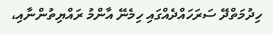ހިދުމަތްދޭ ސަރަހައްދެއްގައި ހިމެނޭ އާންމު ރައްޔިތުންނާއި،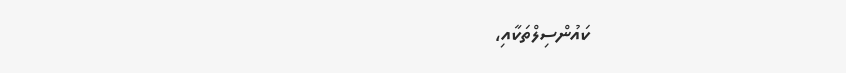ކައުންސިލްތަކާއި،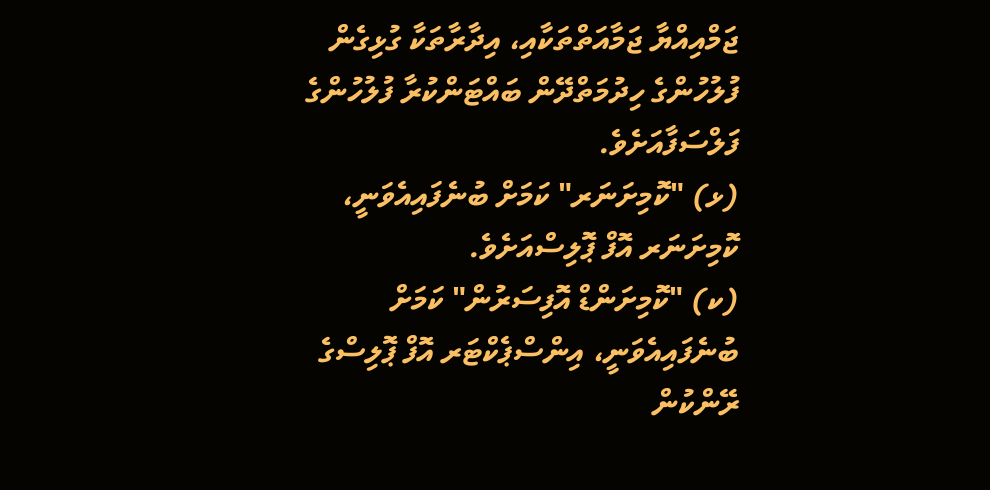ޖަމްއިއްޔާ ޖަމާއަތްތަކާއި، އިދާރާތަކާ ގުޅިގެން ފުލުހުންގެ ހިދުމަތްދޭން ބައްޓަންކުރާ ފުލުހުންގެ ފަލްސަފާއަށެވެ.
(ޅ) "ކޮމިށަނަރ" ކަމަށް ބުނެފައިއެވަނީ، ކޮމިށަނަރ އޮފް ޕޮލިސްއަށެވެ.
(ކ) "ކޮމިށަންޑް އޮފިސަރުން" ކަމަށް ބުނެފައިއެވަނީ، އިންސްޕެކްޓަރ އޮފް ޕޮލިސްގެ ރޭންކުން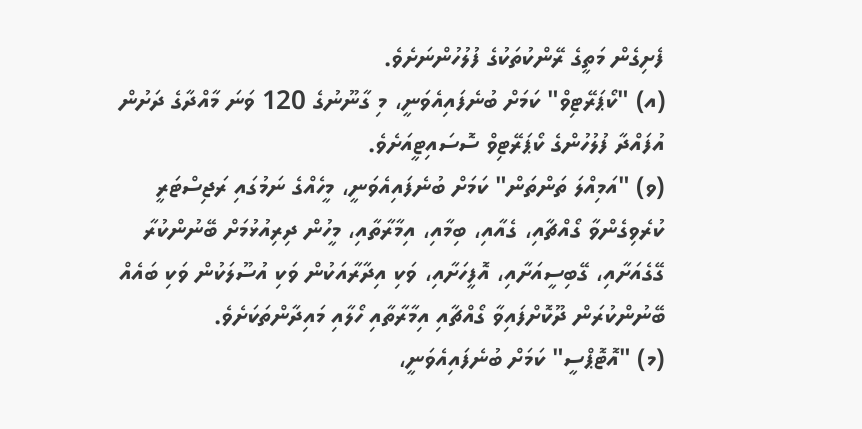ފެށިގެން މަތީގެ ރޭންކުތަކުގެ ފުލުހުންނަށެވެ.
(އ) "ކޯޕަރޭޓިވް" ކަމަށް ބުނެފައިއެވަނީ، މި ގާނޫނުގެ 120 ވަނަ މާއްދާގެ ދަށުން އުފައްދާ ފުލުހުންގެ ކޯޕަރޭޓިވް ސޮސައިޓީއަށެވެ.
(ވ) "އަމިއްލަ ތަންތަން" ކަމަށް ބުނެފައިއެވަނީ، މީހެއްގެ ނަމުގައި ރަޖިސްޓަރީ ކުރެވިގެންވާ ގޯއްޗާއި، ގެއާއި، ބިމާއި، އިމާރާތާއި، މީހުން ދިރިއުޅުމަށް ބޭނުންކުރާ ގޭގެއަށާއި، ގޭބިސީއަށާއި، އޮފީހަށާއި، ވަކި އިދާރާއަކުން ވަކި އުސޫލަކުން ވަކި ބައެއް ބޭނުންކުރަން ދޫކޮށްފައިވާ ގޯއްޗާއި އިމާރާތާއި ހޯލާއި މައިދާންތަކަށެވެ.
(މ) "އޮޓޮޕްސީ" ކަމަށް ބުނެފައިއެވަނީ،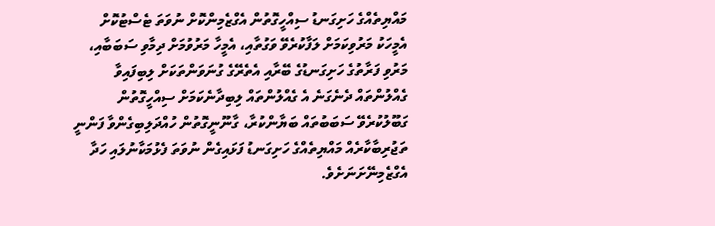މައްޔިތެއްގެ ހަށިގަނޑު ސިއްހީގޮތުން އެގްޒެމިންކޮށް ނުވަތަ ޓެސްޓުކޮށް އެމީހަކު މަރުވިކަމަށް ލަފާކުރެވޭ ވަގުތާއި، އެމީހާ މަރުވުމަށް ދިމާވި ސަބަބާއި، މަރުވި ފަރާތުގެ ހަށިގަނޑުގެ ބޭރާއި އެތެރޭގެ ގުނަވަންތަކަށް ލިބިފައިވާ ގެއްލުންތައް ދެނެގަނެ އެ ގެއްލުންތައް ލިބިދާނެކަމަށް ސިއްހީގޮތުން ގަބޫލުކުރެވޭ ސަބަބުތައް ބަޔާންކުރާ، ގާނޫނީގޮތުން ހުއްދަލިބިގެންވާ ފަންނީ ތަޖުރިބާކާރެއް މައްޔިތެއްގެ ހަށިގަނޑު ފަޅައިގެން ނުވަތަ ފެޅުމަކާނުލައި ހަދާ އެގްޒެމިނޭށަނަށެވެ.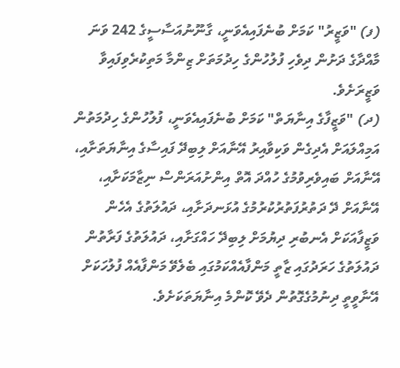(ފ) "ވަޒީރު" ކަމަށް ބުނެފައިއެވަނީ، ގާނޫނުއަސާސީގެ 242 ވަނަ މާއްދާގެ ދަށުން ދިވެހި ފުލުހުންގެ ހިދުމަތަށް ޒިންމާ މަތިކުރެވިފައިވާ ވަޒީރަށެވެ.
(ދ) "ވަޒީފާގެ އިނާޔަތް" ކަމަށް ބުނެފައިއެވަނީ، ފުލުހުންގެ ހިދުމަތުން އަމިއްލައަށް އެދިގެން ވަކިވާއިރު އޭނާއަށް ލިބިދޭ ފައިސާގެ އިނާޔަތަށާއި، އޭނާއަށް ބައިވެރިވުމުގެ ހުއްދަ އޮތް އިންށުއަރަންސް ނިޒާމަކަށާއި، އޭނާއަށް ދޭ ދަތުރުފަތުރުކުރުމުގެ އުޅަނދަށާއި، ދައުލަތުގެ އެހެން ވަޒީފާއަކަށް އެނބުރި ދިޔުމަށް ލިބިދޭ ހައްގަށާއި، ދައުލަތުގެ ފަރާތުން ދައުލަތުގެ ހަރަދުގައި ޒާތީ މަންފާއެއްކަމުގައި ބެލެވޭ މަންފާއެއް ފުލުހަކަށް އޭނާވީތީ ދިނުމުގެގޮތުން ދެވޭ ކޮންމެ އިނާޔަތަކަށެވެ.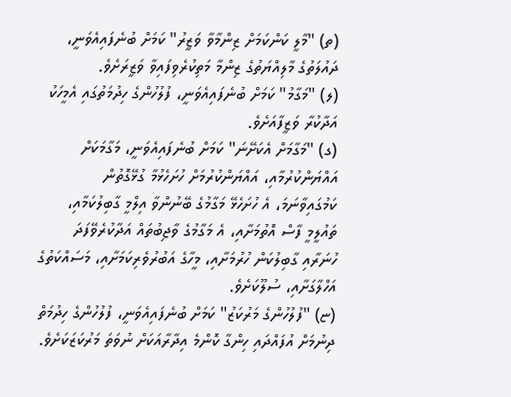(ތ) "މާލީ ކަންކަމަށް ޒިންމާވާ ވަޒީރު" ކަމަށް ބުނެފައިއެވަނީ، ދައުލަތުގެ މާލިއްޔަތުގެ ޒިންމާ މަތިކުރެވިފައިވާ ވަޒީރަށެވެ.
(ލ) "މަގާމު" ކަމަށް ބުނެފައިއެވަނީ، ފުލުހުންގެ ހިދުމަތުގައި އެމީހަކު އަދާކުރާ ވަޒީފާއަށެވެ.
(ގ) "މަގާމަށް އެކަށޭނަ" ކަމަށް ބުނެފައިއެވަނީ، މަގާމަކަށް އައްޔަންކުރުމާއި، އައްޔަންކުރުމަށް ހުށަހެޅުމާ ގުޅޭގޮތުން ކަމުގައިވާނަމަ، އެ ހުށަހެޅޭ މަގާމުގެ ބޭނުންވާ އިލްމީ ގާބިލުކަމާއި، ތައުލީމީ ފާސް އޮތުމަށާއި، އެ މަގާމުގެ ވާޖިބުތައް އަދާކުރެވޭފަދަ ހުނަރާއި ގާބިލުކަން ހުރުމަށާއި، މީހާގެ އަބުރުވެރިކަމަށާއި، މަސައްކަތުގެ އަހްލާގަށާއި، ސުލޫކަށެވެ.
(ޏ) "ފުލުހުންގެ މަރުކަޒު" ކަމަށް ބުނެފައިއެވަނީ، ފުލުހުންގެ ހިދުމަތް ދިނުމަށް އުފައްދައި ހިންގާ ކޮންމެ އިދާރާއަކަށް ނުވަތަ މަރުކަޒަކަށެވެ.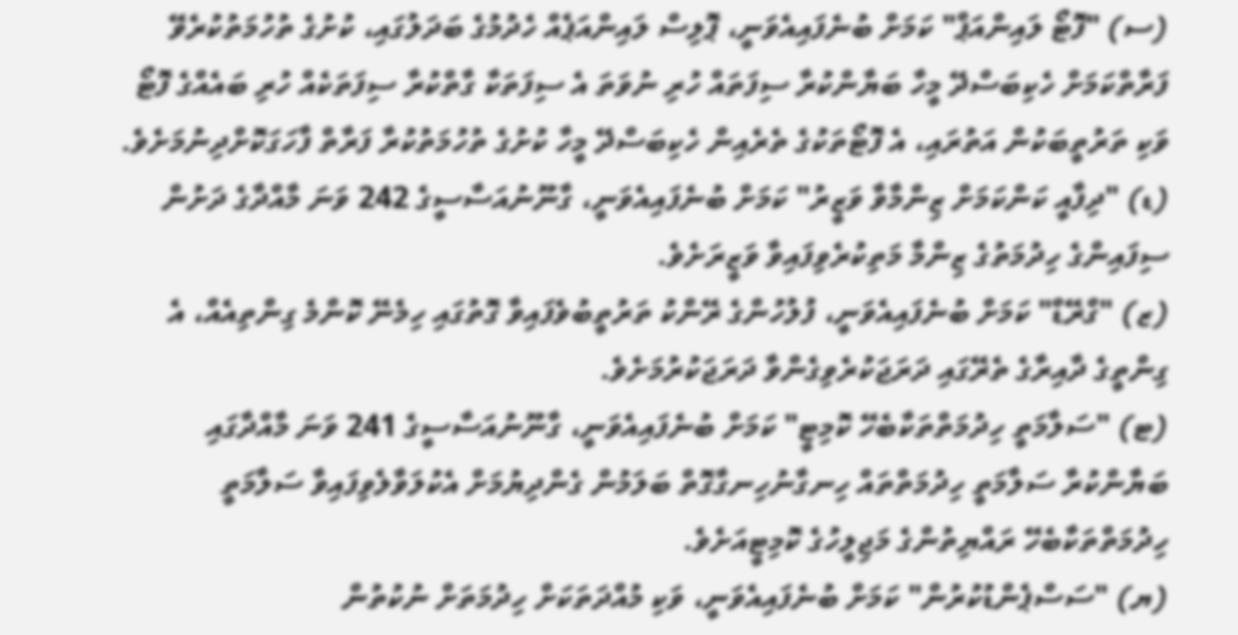(ސ) "ފޮޓޯ ލައިންއަޕް" ކަމަށް ބުނެފައިއެވަނީ، ޕޮލިސް ލައިންއަޕެއް ހެދުމުގެ ބަދަލުގައި، ކުށުގެ ތުހުމަތުކުރެވޭ ފަރާތްކަމަށް ހެކިބަސްދޭ މީހާ ބަޔާންކުރާ ސިފަތައް ހުރި ނުވަތަ އެ ސިފަތަކާ ގާތްކުރާ ސިފަތަކެއް ހުރި ބައެއްގެ ފޮޓޯ ވަކި ތަރުތީބަކުން އަތުރައި، އެ ފޮޓޯތަކުގެ ތެރެއިން ހެކިބަސްދޭ މީހާ ކުށުގެ ތުހުމަތުކުރާ ފަރާތް ފާހަގަކޮށްދިނުމަށެވެ.
(ޑ) "ދިފާއީ ކަންކަމަށް ޒިންމާވާ ވަޒީރު" ކަމަށް ބުނެފައިއެވަނީ، ގާނޫނުއަސާސީގެ 242 ވަނަ މާއްދާގެ ދަށުން ސިފައިންގެ ހިދުމަތުގެ ޒިންމާ މަތިކުރެވިފައިވާ ވަޒީރަށެވެ.
(ޒ) "ގްރޭޑް" ކަމަށް ބުނެފައިއެވަނީ، ފުލުހުންގެ ރޭންކު ތަރުތީބުވެފައިވާ ގޮތުގައި ހިމެނޭ ކޮންމެ ގިންތިއެއް، އެ ގިންތީގެ ދާއިރާގެ ތެރޭގައި ދަރަޖަކުރެވިގެންވާ ދަރަޖަކުރުމަށެވެ.
(ޓ) "ސަލާމަތީ ހިދުމަތްތަކާބެހޭ ކޮމިޓީ" ކަމަށް ބުނެފައިއެވަނީ، ގާނޫނުއަސާސީގެ 241 ވަނަ މާއްދާގައި ބަޔާންކުރާ ސަލާމަތީ ހިދުމަތްތައް ހިނގާނުހިނގާގޮތް ބަލަމުން ގެންދިޔުމަށް އެކުލަވާލެވިފައިވާ ސަލާމަތީ ހިދުމަތްތަކާބެހޭ ރައްޔިތުންގެ މަޖިލީހުގެ ކޮމިޓީއަށެވެ.
(ޔ) "ސަސްޕެންޑުކުރުން" ކަމަށް ބުނެފައިއެވަނީ، ވަކި މުއްދަތަކަށް ހިދުމަތަށް ނުކުތުން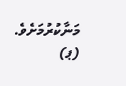މަނާކުރުމަށެވެ.
(ޕ)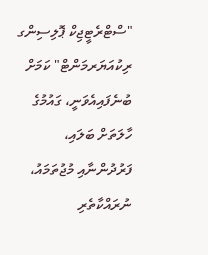"ސްޓްރެޓީޖިކް ޕޮލިސިންގ ރިކުއަޔަރމަންޓް" ކަމަށް ބުނެފައިއެވަނީ، ގައުމުގެ ހާލަތަށް ބަލައި، ފަރުދުންނާއި މުޖުތަމައު، ނުރައްކާތެރި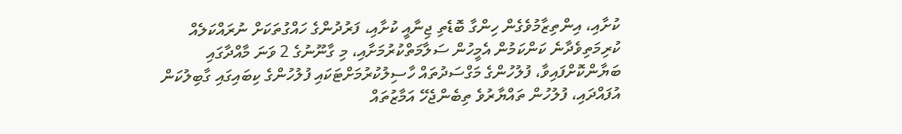ކުށާއި، އިންތިޒާމުވެގެން ހިންގާ ބޮޑެތި ޖިނާއީ ކުށާއި، ފަރުދުންގެ ހައްގުތަކަށް ނުރައްކަލެއް ކުރިމަތިވެދާނެ ކަންކަމުން އެމީހުން ސަލާމަތްކުރުމަށާއި، މި ގާނޫނުގެ 2 ވަނަ މާއްދާގައި ބަޔާންކޮށްފައިވާ، ފުލުހުންގެ މަގްސަދުތައް ހާސިލުކުރުމަށްޓަކައި ފުލުހުންގެ ކިބައިގައި ގާބިލުކަން އުފައްދައި، ފުލުހުން ތައްޔާރުވެ ތިބެންޖެހޭ އަމާޒުތައް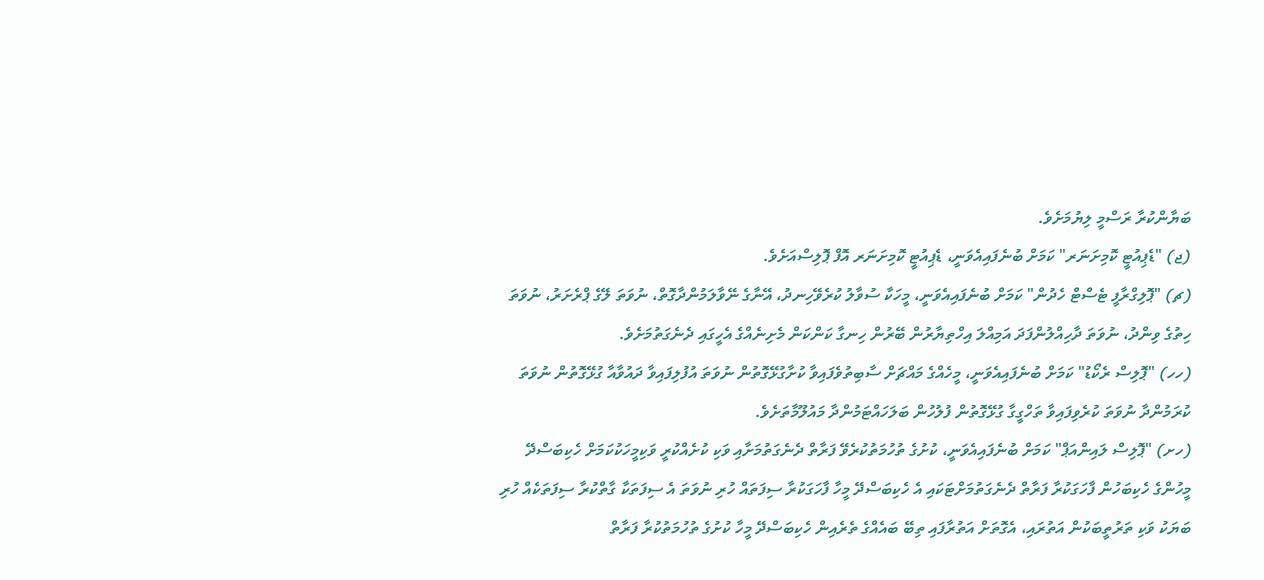ބަޔާންކުރާ ރަސްމީ ލިޔުމަށެވެ.
(ޖ) "ޑެޕިއުޓީ ކޮމިށަނަރ" ކަމަށް ބުނެފައިއެވަނީ، ޑެޕިއުޓީ ކޮމިށަނަރ އޮފް ޕޮލިސްއަށެވެ.
(ޗ) "ޕޮލިގްރާފީ ޓެސްޓް ހެދުން" ކަމަށް ބުނެފައިއެވަނީ، މީހަކާ ސުވާލު ކުރެވޭހިނދު، އޭނާގެ ނޭވާލަމުންދާގޮތް، ނުވަތަ ލޭގެ ޕްރެށަރު، ނުވަތަ ހިތުގެ ވިންދު، ނުވަތަ ދާހިއްލުންފަދަ އަމިއްލަ އިހްތިޔާރުން ބޭރުން ހިނގާ ކަންކަން މެށިނެއްގެ އެހީގައި ދެނެގަތުމަށެވެ.
(ހހ) "ޕޮލިސް ރެކޯޑު" ކަމަށް ބުނެފައިއެވަނީ، މީހެއްގެ މައްޗަށް ސާބިތުވެފައިވާ ކުށާގުޅޭގޮތުން ނުވަތަ އުފުލިފައިވާ ދައުވާއާ ގުޅޭގޮތުން ނުވަތަ ކުރަމުންދާ ނުވަތަ ކުރެވިފައިވާ ތަހްގީގާ ގުޅޭގޮތުން ފުލުހުން ބަލަހައްޓަމުންދާ މައުލޫމާތަށެވެ.
(ހށ) "ޕޮލިސް ލައިންއަޕް" ކަމަށް ބުނެފައިއެވަނީ، ކުށުގެ ތުހުމަތުކުރެވޭ ފަރާތް ދެނެގަތުމަށާއި ވަކި ކުށެއްކުރީ ވަކިމީހަކުކަމަށް ހެކިބަސްދޭ މީހުންގެ ހެކިބަހުން ފާހަގަކުރާ ފަރާތް ދެނެގަތުމަށްޓަކައި އެ ހެކިބަސްދޭ މީހާ ފާހަގަކުރާ ސިފަތައް ހުރި ނުވަތަ އެ ސިފަތަކާ ގާތްކުރާ ސިފަތަކެއް ހުރި ބަޔަކު ވަކި ތަރުތީބަކުން އަތުރައި، އެގޮތަށް އަތުރާފައި ތިބޭ ބައެއްގެ ތެރެއިން ހެކިބަސްދޭ މީހާ ކުށުގެ ތުހުމަތުކުރާ ފަރާތް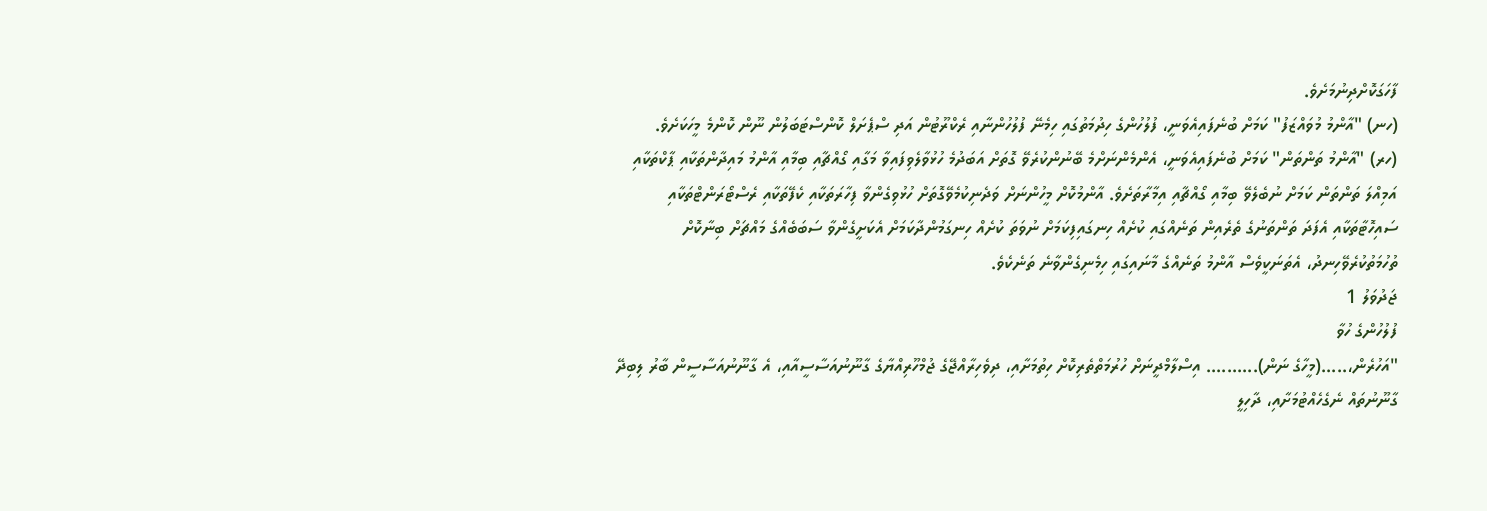ފާހަގަކޮށްދިނުމަށެވެ.
(ހނ) "އާންމު މުވައްޒަފު" ކަމަށް ބުނެފައިއެވަނީ، ފުލުހުންގެ ހިދުމަތުގައި ހިމެނޭ ފުލުހުންނާއި ރެކްރޫޓުން އަދި ސްޕެށަލް ކޮންސްޓަބަލުން ނޫން ކޮންމެ މީހަކަށެވެ.
(ހރ) "އާންމު ތަންތަން" ކަމަށް ބުނެފައިއެވަނީ، އެންމެންނަށްމެ ބޭނުންކުރެވޭ ގޮތަށް އަބަދުމެ ހުޅުވާލެވިފައިވާ މަގާއި ގޯއްޗާއި ބިމާއި އާންމު މައިދާންތަކާއި ޕާކްތަކާއި އަމިއްލަ ތަންތަން ކަމަށް ނުބެލެވޭ ބިމާއި ގޯއްޗާއި އިމާރާތަށެވެ. އާންމުކޮށް މީހުންނަށް ވަދެނިކުމެވޭގޮތަށް ހުޅުވިގެންވާ ފިހާރަތަކާއި ކެފޭތަކާއި ރެސްޓޯރަންޓްތަކާއި ސައިހޮޓާތަކާއި އެފަދަ ތަންތަނުގެ ތެރެއިން ތަނެއްގައި ކުށެއް ހިނގައިފިކަމަށް ނުވަތަ ކުށެއް ހިނގަމުންދާކަމަށް އެކަށީގެންވާ ސަބަބެއްގެ މައްޗަށް ބިނާކޮށް ތުހުމަތުކުރެވޭހިނދު، އެތަނަކީވެސް އާންމު ތަނެއްގެ މާނައިގައި ހިމެނިގެންވާނެ ތަނެކެވެ.
ޖަދުވަލު 1
ފުލުހުންގެ ހުވާ
"އަހުރެން،.....(މީހާގެ ނަން).......... އިސްލާމްދީނަށް ހުރުމަތްތެރިކޮށް ހިތުމަށާއި، ދިވެހިރާއްޖޭގެ ޖުމްހޫރިއްޔާގެ ގާނޫނުއަސާސީއާއި، އެ ގާނޫނުއަސާސީން ބާރު ލިބިދޭ ގާނޫނުތައް ނެގެހެއްޓުމަށާއި، ދާހިލީ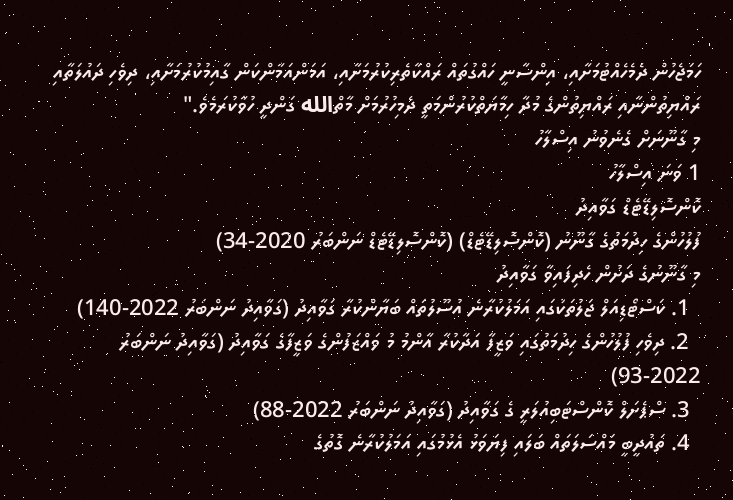ހަމަޖެހުން ދެމެހެއްޓުމަށާއި، އިންސާނީ ހައްގުތައް ރައްކާތެރިކުރުމަށާއި، އަމަންއަމާންކަން ގާއިމުކުރުމަށާއި، ދިވެހި ދައުލަތާއި ރައްޔިތުންނާއި ރައްޔިތުންގެ މުދާ ހިމާޔަތްކުރުންމަތީ ދެމިހުރުމަށް މާތްالله ގަންދީ ހުވާކުރަމެވެ."
މި ގާނޫނަށް ގެނެވުނު އިސްލާހު
1 ވަނަ އިސްލާހު
ކޮންސޮލިޑޭޓެޑް ގަވާއިދު
ފުލުހުންގެ ހިދުމަތުގެ ގާނޫނު (ކޮންސޮލިޑޭޓެޑް) (ކޮންސޮލިޑޭޓެޑް ނަންބަރު 2020-34)
މި ގާނޫނުގެ ދަށުން ހެދިފައިވާ ގަވާއިދު
  1. ކަސްޓޯޑިއަލް ޖަލުތަކުގައި އަމަލުކުރާނެ އުސޫލުތައް ބަޔާންކުރާ ގަވާއިދު (ގަވާއިދު ނަންބަރު 2022-140)
  2. ދިވެހި ފުލުހުންގެ ހިދުމަތުގައި ވަޒީފާ އަދާކުރާ އާންމު މު ވައްޒަފުންގެ ވަޒީފާގެ ގަވާއިދު (ގަވާއިދު ނަންބަރު 2022-93)
  3. ސްޕެށަލް ކޮންސްޓަބިއުލަރީ ގެ ގަވާއިދު (ގަވާއިދު ނަންބަރު 2022-88)
  4. ތައުދީބީ މައްސަލަތައް ބަލައި ފިޔަވަޅު އެޅުމުގައި އަމަލުކުރާނެ ގޮތުގެ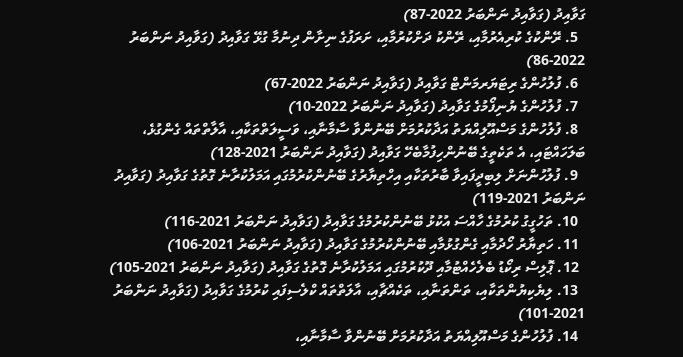ގަވާއިދު (ގަވާއިދު ނަންބަރު 2022-87)
  5. ރޭންކުގެ ކުރިއެރުމާއި، ރޭންކު ދަށްކުރުމާއި، ށަރަފުގެ ނިށާން ދިނުމާ ގުޅޭ ގަވާއިދު (ގަވާއިދު ނަންބަރު 2022-86)
  6. ފުލުހުންގެ ރިޓަޔަރމަންޓް ގަވާއިދު (ގަވާއިދު ނަންބަރު 2022-67)
  7. ފުލުހުންގެ ޔުނިފޯމުގެ ގަވާއިދު (ގަވާއިދު ނަންބަރު 2022-10)
  8. ފުލުހުންގެ މަސްއޫލިއްޔަތު އަދާކުރުމަށް ބޭނުންވާ ސާމާނާއި، ވަސީލަތްތަކާއި، އާލާތްތައް ގެންގުޅެ، ބަލަހައްޓައި، އެ ތަކެތީގެ ބޭނުންހިފުމާބެހޭ ގަވާއިދު (ގަވާއިދު ނަންބަރު 2021-128)
  9. ފުލުހުންނަށް ލިބިދީފައިވާ ބާރުތަކާއި އިހްތިޔާރުގެ ބޭނުންކުރުމުގައި އަމަލުކުރާނެ ގޮތުގެ ގަވާއިދު (ގަވާއިދު ނަންބަރު 2021-119)
  10. ތަހުގީގު ކުރުމުގެ ހާއްސަ އުކުޅު ބޭނުންކުރުމުގެ ގަވާއިދު (ގަވާއިދު ނަންބަރު 2021-116)
  11. ހަތިޔާރު ހޯދުމާއި ގެންގުޅުމާއި ބޭނުންކުރުމުގެ ގަވާއިދު (ގަވާއިދު ނަންބަރު 2021-106)
  12. ޕޮލިސް ރިކޯޑު ބެލެހެއްޓުމާއި ދޫކުރުމުގައި އަމަލުކުރާނެ ގޮތުގެ ގަވާއިދު (ގަވާއިދު ނަންބަރު 2021-105)
  13. ލިޔެކިޔުންތަކާއި، ތަންތަނާއި، ތަކެއްޗާއި، އާލަތްތައް ކްލެސިފައި ކުރުމުގެ ގަވާއިދު (ގަވާއިދު ނަންބަރު 2021-101)
  14. ފުލުހުންގެ މަސްއޫލިއްޔަތު އަދާކުރުމަށް ބޭނުންވާ ސާމާނާއި،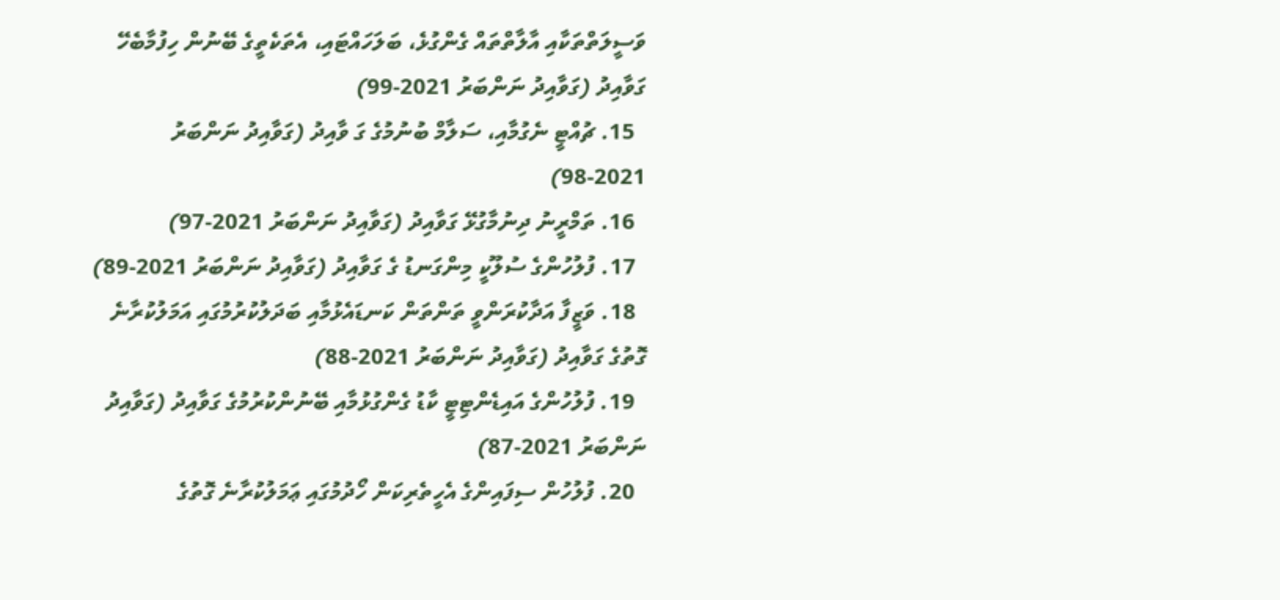ވަސީލަތްތަކާއި އާލާތްތައް ގެންގުޅެ، ބަލަހައްޓައި، އެތަކެތީގެ ބޭނުން ހިފުމާބެހޭ ގަވާއިދު (ގަވާއިދު ނަންބަރު 2021-99)
  15. ޗުއްޓީ ނެގުމާއި، ސަލާމް ބުނުމުގެ ގަ ވާއިދު (ގަވާއިދު ނަންބަރު 2021-98)
  16. ތަމްރީނު ދިނުމާގުޅޭ ގަވާއިދު (ގަވާއިދު ނަންބަރު 2021-97)
  17. ފުލުހުންގެ ސުލޫކީ މިންގަނޑު ގެ ގަވާއިދު (ގަވާއިދު ނަންބަރު 2021-89)
  18. ވަޒީފާ އަދާކުރަންވީ ތަންތަން ކަނޑައެޅުމާއި ބަދަލުކުރުމުގައި އަމަލުކުރާނެ ގޮތުގެ ގަވާއިދު (ގަވާއިދު ނަންބަރު 2021-88)
  19. ފުލުހުންގެ އައިޑެންޓިޓީ ކާޑު ގެންގުޅުމާއި ބޭނުންކުރުމުގެ ގަވާއިދު (ގަވާއިދު ނަންބަރު 2021-87)
  20. ފުލުހުން ސިފައިންގެ އެހީތެރިކަން ހޯދުމުގައި ޢަމަލުކުރާނެ ގޮތުގެ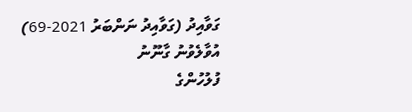ގަވާއިދު (ގަވާއިދު ނަންބަރު 2021-69)
އުވާލެވުނު ގާނޫނު
ފުލުހުންގެ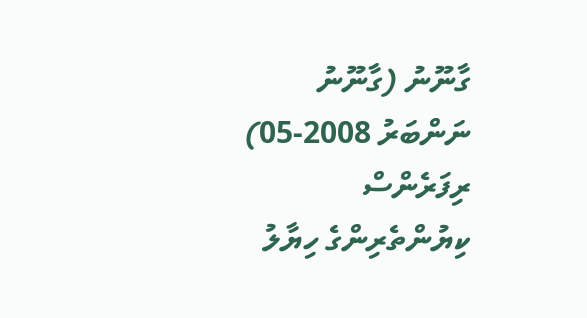ގާނޫނު (ގާނޫނު ނަންބަރު 2008-05)
ރިފަރެންސް
ކިޔުންތެރިންގެ ހިޔާލު